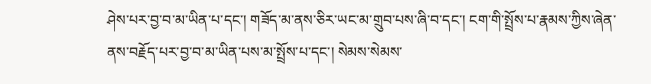ཤེས་པར་བྱ་བ་མ་ཡིན་པ་དང་། གཟོད་མ་ནས་ཅིར་ཡང་མ་གྲུབ་པས་ཞི་བ་དང་། ངག་གི་སྤྲོས་པ་རྣམས་ཀྱིས་ཞེན་ནས་བརྗོད་པར་བྱ་བ་མ་ཡིན་པས་མ་སྤྲོས་པ་དང་། སེམས་སེམས་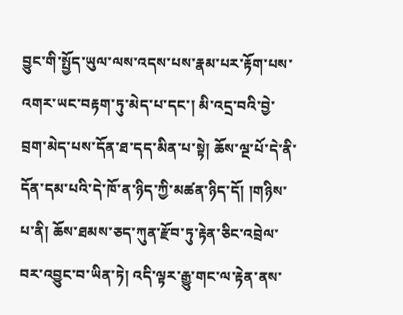བྱུང་གི་སྤྱོད་ཡུལ་ལས་འདས་པས་རྣམ་པར་རྟོག་པས་འགར་ཡང་བརྟག་ཏུ་མེད་པ་དང་། མི་འདྲ་བའི་བྱེ་བྲག་མེད་པས་དོན་ཐ་དད་མིན་པ་སྟེ། ཆོས་ལྔ་པོ་དེ་ནི་དོན་དམ་པའི་དེ་ཁོ་ན་ཉིད་ཀྱི་མཚན་ཉིད་དོ། །གཉིས་པ་ནི། ཆོས་ཐམས་ཅད་ཀུན་རྫོབ་ཏུ་རྟེན་ཅིང་འབྲེལ་བར་འབྱུང་བ་ཡིན་ཏེ། འདི་ལྟར་རྒྱུ་གང་ལ་རྟེན་ནས་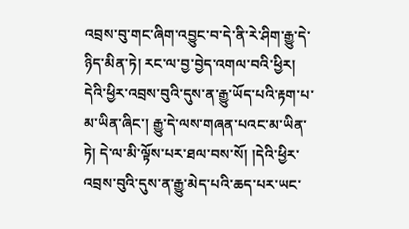འབྲས་བུ་གང་ཞིག་འབྱུང་བ་དེ་ནི་རེ་ཤིག་རྒྱུ་དེ་ཉིད་མིན་ཏེ། རང་ལ་བྱ་བྱེད་འགལ་བའི་ཕྱིར། དེའི་ཕྱིར་འབྲས་བུའི་དུས་ན་རྒྱུ་ཡོད་པའི་རྟག་པ་མ་ཡིན་ཞིང་། རྒྱུ་དེ་ལས་གཞན་པའང་མ་ཡིན་ཏེ། དེ་ལ་མི་ལྟོས་པར་ཐལ་བས་སོ། །དེའི་ཕྱིར་འབྲས་བུའི་དུས་ན་རྒྱུ་མེད་པའི་ཆད་པར་ཡང་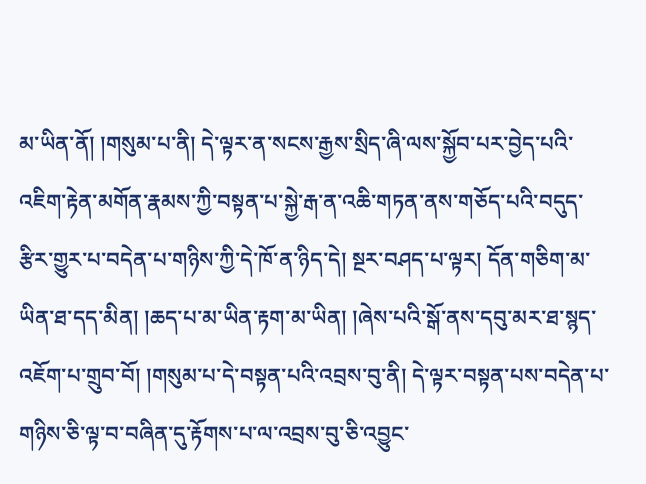མ་ཡིན་ནོ། །གསུམ་པ་ནི། དེ་ལྟར་ན་སངས་རྒྱས་སྲིད་ཞི་ལས་སྐྱོབ་པར་བྱེད་པའི་འཇིག་རྟེན་མགོན་རྣམས་ཀྱི་བསྟན་པ་སྐྱེ་རྒ་ན་འཆི་གཏན་ནས་གཅོད་པའི་བདུད་རྩིར་གྱུར་པ་བདེན་པ་གཉིས་ཀྱི་དེ་ཁོ་ན་ཉིད་དེ། སྔར་བཤད་པ་ལྟར། དོན་གཅིག་མ་ཡིན་ཐ་དད་མིན། །ཆད་པ་མ་ཡིན་རྟག་མ་ཡིན། །ཞེས་པའི་སྒོ་ནས་དབུ་མར་ཐ་སྙད་འཇོག་པ་གྲུབ་བོ། །གསུམ་པ་དེ་བསྟན་པའི་འབྲས་བུ་ནི། དེ་ལྟར་བསྟན་པས་བདེན་པ་གཉིས་ཅི་ལྟ་བ་བཞིན་དུ་རྟོགས་པ་ལ་འབྲས་བུ་ཅི་འབྱུང་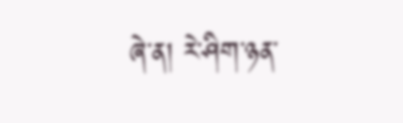ཞེ་ན། རེ་ཤིག་ཉན་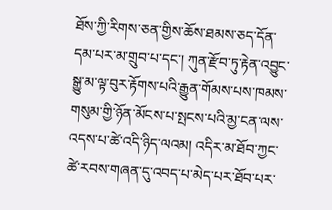ཐོས་ཀྱི་རིགས་ཅན་གྱིས་ཆོས་ཐམས་ཅད་དོན་དམ་པར་མ་གྲུབ་པ་དང་། ཀུན་རྫོབ་ཏུ་རྟེན་འབྱུང་སྒྱུ་མ་ལྟ་བུར་རྟོགས་པའི་རྒྱུན་གོམས་པས་ཁམས་གསུམ་གྱི་ཉོན་མོངས་པ་སྤངས་པའི་མྱ་ངན་ལས་འདས་པ་ཚེ་འདི་ཉིད་ལའམ། འདིར་མ་ཐོབ་ཀྱང་ཚེ་རབས་གཞན་དུ་འབད་པ་མེད་པར་ཐོབ་པར་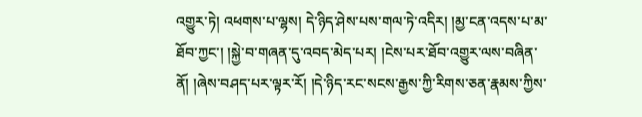འགྱུར་ཏེ། འཕགས་པ་ལྷས། དེ་ཉིད་ཤེས་པས་གལ་ཏེ་འདིར། །མྱ་ངན་འདས་པ་མ་ཐོབ་ཀྱང་། །སྐྱེ་བ་གཞན་དུ་འབད་མེད་པར། །ངེས་པར་ཐོབ་འགྱུར་ལས་བཞིན་ནོ། །ཞེས་བཤད་པར་ལྟར་རོ། །དེ་ཉིད་རང་སངས་རྒྱས་ཀྱི་རིགས་ཅན་རྣམས་ཀྱིས་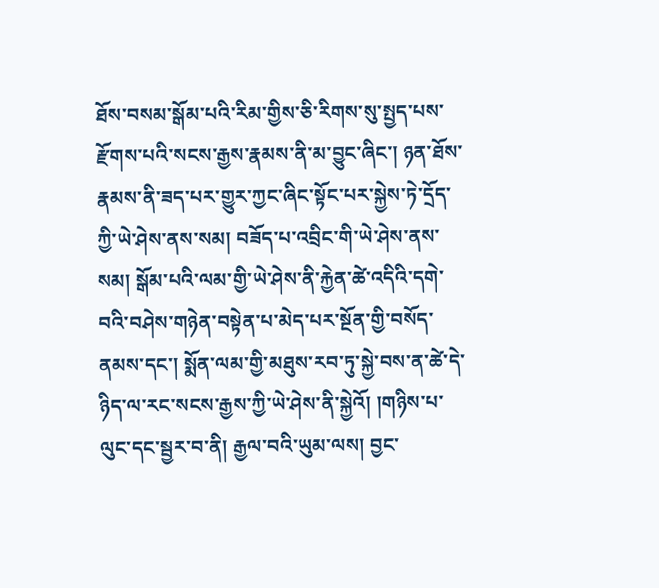ཐོས་བསམ་སྒོམ་པའི་རིམ་གྱིས་ཅི་རིགས་སུ་སྤྱད་པས་རྫོགས་པའི་སངས་རྒྱས་རྣམས་ནི་མ་བྱུང་ཞིང་། ཉན་ཐོས་རྣམས་ནི་ཟད་པར་གྱུར་ཀྱང་ཞིང་སྟོང་པར་སྐྱེས་ཏེ་དྲོད་ཀྱི་ཡེ་ཤེས་ནས་སམ། བཟོད་པ་འབྲིང་གི་ཡེ་ཤེས་ནས་སམ། སྒོམ་པའི་ལམ་གྱི་ཡེ་ཤེས་ནི་རྐྱེན་ཚེ་འདིའི་དགེ་བའི་བཤེས་གཉེན་བསྟེན་པ་མེད་པར་སྔོན་གྱི་བསོད་ནམས་དང་། སྨོན་ལམ་གྱི་མཐུས་རབ་ཏུ་སྐྱེ་བས་ན་ཚེ་དེ་ཉིད་ལ་རང་སངས་རྒྱས་ཀྱི་ཡེ་ཤེས་ནི་སྐྱེའོ། །གཉིས་པ་ལུང་དང་སྦྱར་བ་ནི། རྒྱལ་བའི་ཡུམ་ལས། བྱང་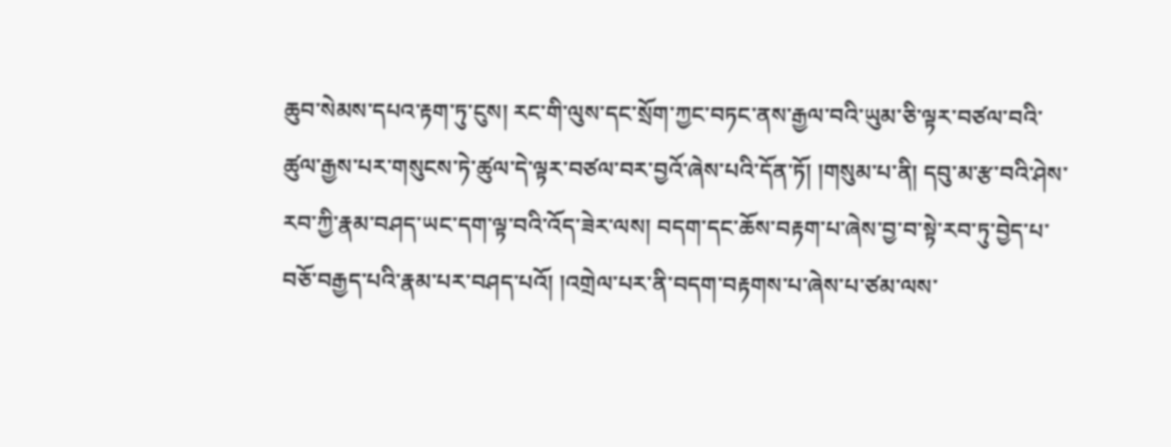ཆུབ་སེམས་དཔའ་རྟག་ཏུ་ངུས། རང་གི་ལུས་དང་སྲོག་ཀྱང་བཏང་ནས་རྒྱལ་བའི་ཡུམ་ཅི་ལྟར་བཙལ་བའི་ཚུལ་རྒྱས་པར་གསུངས་ཏེ་ཚུལ་དེ་ལྟར་བཙལ་བར་བྱའོ་ཞེས་པའི་དོན་ཏོ། །གསུམ་པ་ནི། དབུ་མ་རྩ་བའི་ཤེས་རབ་ཀྱི་རྣམ་བཤད་ཡང་དག་ལྟ་བའི་འོད་ཟེར་ལས། བདག་དང་ཆོས་བརྟག་པ་ཞེས་བྱ་བ་སྟེ་རབ་ཏུ་བྱེད་པ་བཅོ་བརྒྱད་པའི་རྣམ་པར་བཤད་པའོ། །འགྲེལ་པར་ནི་བདག་བརྟགས་པ་ཞེས་པ་ཙམ་ལས་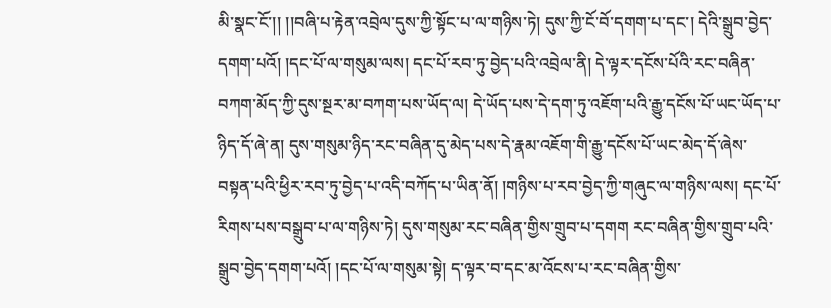མི་སྣང་ངོ་།། །།བཞི་པ་རྟེན་འབྲེལ་དུས་ཀྱི་སྟོང་པ་ལ་གཉིས་ཏེ། དུས་ཀྱི་ངོ་བོ་དགག་པ་དང་། དེའི་སྒྲུབ་བྱེད་དགག་པའོ། །དང་པོ་ལ་གསུམ་ལས། དང་པོ་རབ་ཏུ་བྱེད་པའི་འབྲེལ་ནི། དེ་ལྟར་དངོས་པོའི་རང་བཞིན་བཀག་མོད་ཀྱི་དུས་སྔར་མ་བཀག་པས་ཡོད་ལ། དེ་ཡོད་པས་དེ་དག་ཏུ་འཇོག་པའི་རྒྱུ་དངོས་པོ་ཡང་ཡོད་པ་ཉིད་དོ་ཞེ་ན། དུས་གསུམ་ཉིད་རང་བཞིན་དུ་མེད་པས་དེ་རྣམ་འཇོག་གི་རྒྱུ་དངོས་པོ་ཡང་མེད་དོ་ཞེས་བསྟན་པའི་ཕྱིར་རབ་ཏུ་བྱེད་པ་འདི་བཀོད་པ་ཡིན་ནོ། །གཉིས་པ་རབ་བྱེད་ཀྱི་གཞུང་ལ་གཉིས་ལས། དང་པོ་རིགས་པས་བསྒྲུབ་པ་ལ་གཉིས་ཏེ། དུས་གསུམ་རང་བཞིན་གྱིས་གྲུབ་པ་དགག རང་བཞིན་གྱིས་གྲུབ་པའི་སྒྲུབ་བྱེད་དགག་པའོ། །དང་པོ་ལ་གསུམ་སྟེ། ད་ལྟར་བ་དང་མ་འོངས་པ་རང་བཞིན་གྱིས་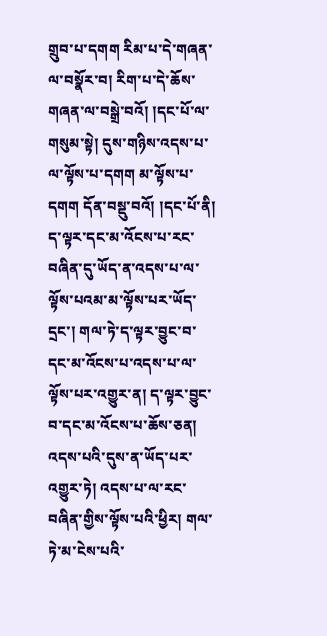གྲུབ་པ་དགག རིམ་པ་དེ་གཞན་ལ་བསྣོར་བ། རིག་པ་དེ་ཆོས་གཞན་ལ་བསྒྲེ་བའོ། །དང་པོ་ལ་གསུམ་སྟེ། དུས་གཉིས་འདས་པ་ལ་ལྟོས་པ་དགག མ་ལྟོས་པ་དགག དོན་བསྡུ་བའོ། །དང་པོ་ནི། ད་ལྟར་དང་མ་འོངས་པ་རང་བཞིན་དུ་ཡོད་ན་འདས་པ་ལ་ལྟོས་པའམ་མ་ལྟོས་པར་ཡོད་དྲང་། གལ་ཏེ་ད་ལྟར་བྱུང་བ་དང་མ་འོངས་པ་འདས་པ་ལ་ལྟོས་པར་འགྱུར་ན། ད་ལྟར་བྱུང་བ་དང་མ་འོངས་པ་ཆོས་ཅན། འདས་པའི་དུས་ན་ཡོད་པར་འགྱུར་ཏེ། འདས་པ་ལ་རང་བཞིན་གྱིས་ལྟོས་པའི་ཕྱིར། གལ་ཏེ་མ་ངེས་པའི་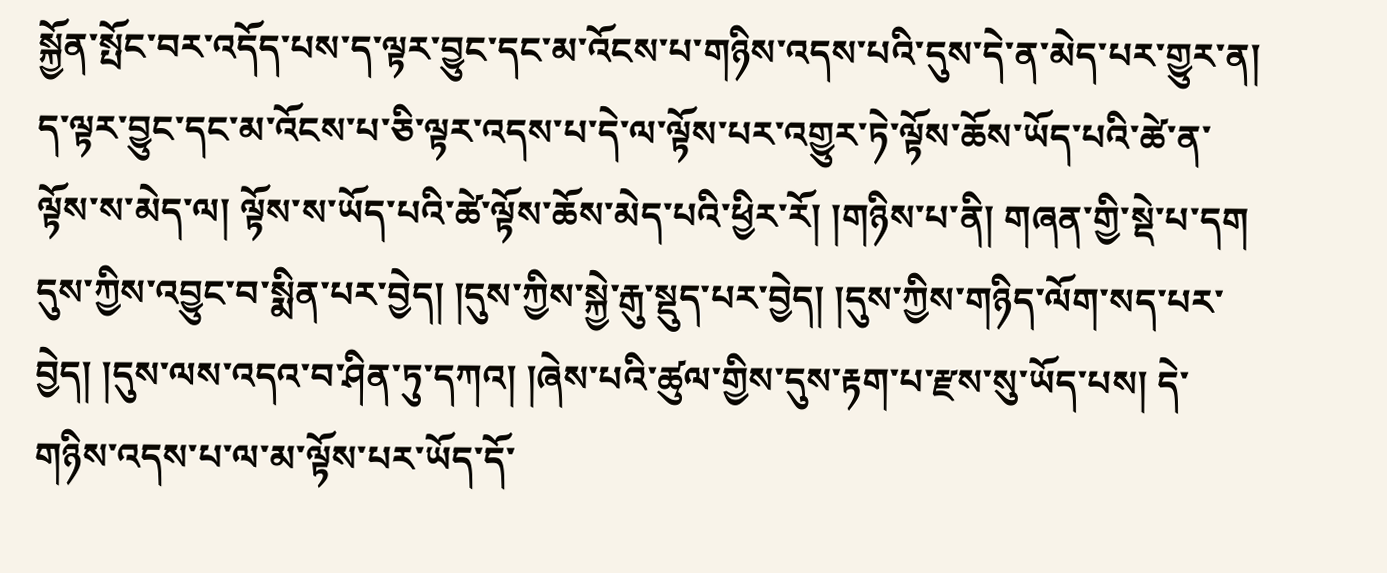སྐྱོན་སྤོང་བར་འདོད་པས་ད་ལྟར་བྱུང་དང་མ་འོངས་པ་གཉིས་འདས་པའི་དུས་དེ་ན་མེད་པར་གྱུར་ན། ད་ལྟར་བྱུང་དང་མ་འོངས་པ་ཅི་ལྟར་འདས་པ་དེ་ལ་ལྟོས་པར་འགྱུར་ཏེ་ལྟོས་ཆོས་ཡོད་པའི་ཚེ་ན་ལྟོས་ས་མེད་ལ། ལྟོས་ས་ཡོད་པའི་ཚེ་ལྟོས་ཆོས་མེད་པའི་ཕྱིར་རོ། །གཉིས་པ་ནི། གཞན་གྱི་སྡེ་པ་དག དུས་ཀྱིས་འབྱུང་བ་སྨིན་པར་བྱེད། །དུས་ཀྱིས་སྐྱེ་རྒུ་སྡུད་པར་བྱེད། །དུས་ཀྱིས་གཉིད་ལོག་སད་པར་བྱེད། །དུས་ལས་འདའ་བ་ཤིན་ཏུ་དཀའ། །ཞེས་པའི་ཚུལ་གྱིས་དུས་རྟག་པ་རྫས་སུ་ཡོད་པས། དེ་གཉིས་འདས་པ་ལ་མ་ལྟོས་པར་ཡོད་དོ་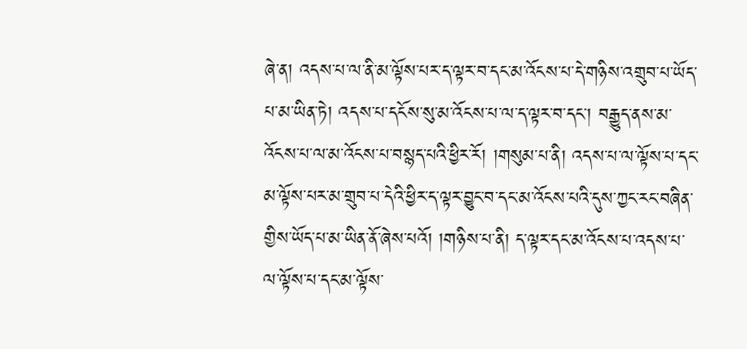ཞེ་ན། འདས་པ་ལ་ནི་མ་ལྟོས་པར་ད་ལྟར་བ་དང་མ་འོངས་པ་དེ་གཉིས་འགྲུབ་པ་ཡོད་པ་མ་ཡིན་ཏེ། འདས་པ་དངོས་སུ་མ་འོངས་པ་ལ་ད་ལྟར་བ་དང་། བརྒྱུད་ནས་མ་འོངས་པ་ལ་མ་འོངས་པ་བསྙད་པའི་ཕྱིར་རོ། །གསུམ་པ་ནི། འདས་པ་ལ་ལྟོས་པ་དང་མ་ལྟོས་པར་མ་གྲུབ་པ་དེའི་ཕྱིར་ད་ལྟར་བྱུང་བ་དང་མ་འོངས་པའི་དུས་ཀྱང་རང་བཞིན་གྱིས་ཡོད་པ་མ་ཡིན་ནོ་ཞེས་པའོ། །གཉིས་པ་ནི། ད་ལྟར་དང་མ་འོངས་པ་འདས་པ་ལ་ལྟོས་པ་དང་མ་ལྟོས་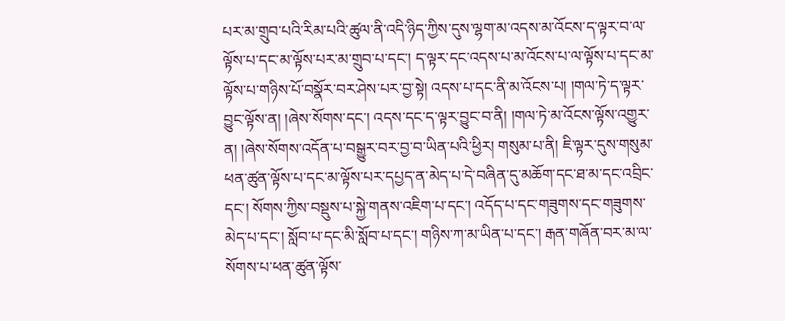པར་མ་གྲུབ་པའི་རིམ་པའི་ཚུལ་ནི་འདི་ཉིད་ཀྱིས་དུས་ལྷག་མ་འདས་མ་འོངས་ད་ལྟར་བ་ལ་ལྟོས་པ་དང་མ་ལྟོས་པར་མ་གྲུབ་པ་དང་། ད་ལྟར་དང་འདས་པ་མ་འོངས་པ་ལ་ལྟོས་པ་དང་མ་ལྟོས་པ་གཉིས་པོ་བསྣོར་བར་ཤེས་པར་བྱ་སྟེ། འདས་པ་དང་ནི་མ་འོངས་པ། །གལ་ཏེ་ད་ལྟར་བྱུང་ལྟོས་ན། །ཞེས་སོགས་དང་། འདས་དང་ད་ལྟར་བྱུང་བ་ནི། །གལ་ཏེ་མ་འོངས་ལྟོས་འགྱུར་ན། །ཞེས་སོགས་འདོན་པ་བསྒྱུར་བར་བྱ་བ་ཡིན་པའི་ཕྱིར། གསུམ་པ་ནི། ཇི་ལྟར་དུས་གསུམ་ཕན་ཚུན་ལྟོས་པ་དང་མ་ལྟོས་པར་དཔྱད་ན་མེད་པ་དེ་བཞིན་དུ་མཆོག་དང་ཐ་མ་དང་འབྲིང་དང་། སོགས་ཀྱིས་བསྡུས་པ་སྐྱེ་གནས་འཇིག་པ་དང་། འདོད་པ་དང་གཟུགས་དང་གཟུགས་མེད་པ་དང་། སློབ་པ་དང་མི་སློབ་པ་དང་། གཉིས་ཀ་མ་ཡིན་པ་དང་། རྒན་གཞོན་བར་མ་ལ་སོགས་པ་ཕན་ཚུན་ལྟོས་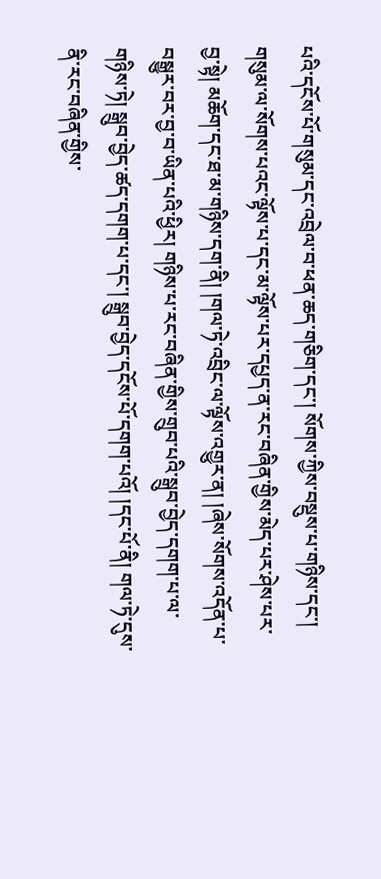པའི་དངོས་པོ་གསུམ་དང་འབྲེལ་བ་ཕན་ཆད་གཅིག་དང་། སོགས་ཀྱིས་བསྡུས་པ་གཉིས་དང་། གསུམ་ལ་སོགས་པའང་ལྟོས་པ་དང་མ་ལྟོས་པར་དཔྱད་ན་རང་བཞིན་གྱིས་མེད་པར་ཤེས་པར་བྱ་སྟེ། མཆོག་དང་ཐ་མ་གཉིས་དག་ནི། །གལ་ཏེ་འབྲིང་ལ་ལྟོས་འགྱུར་ན། །ཞེས་སོགས་འདོན་པ་བསྒྱུར་བར་བྱ་བ་ཡིན་པའི་ཕྱིར། གཉིས་པ་རང་བཞིན་གྱིས་གྲུབ་པའི་སྒྲུབ་བྱེད་དགག་པ་ལ་གཉིས་ཏེ། སྒྲུབ་བྱེད་ཚད་དགག་པ་དང་། སྒྲུབ་བྱེད་དངོས་པོ་དགག་པའོ། །དང་པོ་ནི། གལ་ཏེ་དུས་ནི་རང་བཞིན་གྱིས་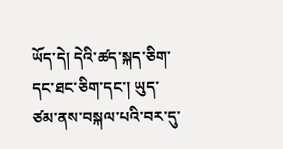ཡོད་དེ། དེའི་ཚད་སྐད་ཅིག་དང་ཐང་ཅིག་དང་། ཡུད་ཙམ་ནས་བསྐལ་པའི་བར་དུ་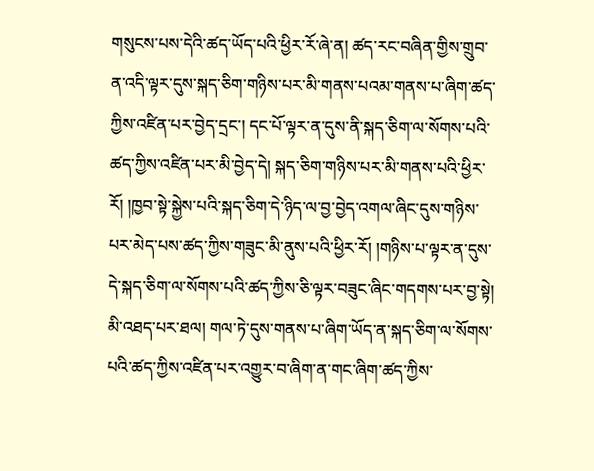གསུངས་པས་དེའི་ཚད་ཡོད་པའི་ཕྱིར་རོ་ཞེ་ན། ཚད་རང་བཞིན་གྱིས་གྲུབ་ན་འདི་ལྟར་དུས་སྐད་ཅིག་གཉིས་པར་མི་གནས་པའམ་གནས་པ་ཞིག་ཚད་ཀྱིས་འཛིན་པར་བྱེད་དྲང་། དང་པོ་ལྟར་ན་དུས་ནི་སྐད་ཅིག་ལ་སོགས་པའི་ཚད་ཀྱིས་འཛིན་པར་མི་བྱེད་དེ། སྐད་ཅིག་གཉིས་པར་མི་གནས་པའི་ཕྱིར་རོ། །ཁྱབ་སྟེ་སྐྱེས་པའི་སྐད་ཅིག་དེ་ཉིད་ལ་བྱ་བྱེད་འགལ་ཞིང་དུས་གཉིས་པར་མེད་པས་ཚད་ཀྱིས་གཟུང་མི་ནུས་པའི་ཕྱིར་རོ། །གཉིས་པ་ལྟར་ན་དུས་དེ་སྐད་ཅིག་ལ་སོགས་པའི་ཚད་ཀྱིས་ཅི་ལྟར་བཟུང་ཞིང་གདགས་པར་བྱ་སྟེ། མི་འཐད་པར་ཐལ། གལ་ཏེ་དུས་གནས་པ་ཞིག་ཡོད་ན་སྐད་ཅིག་ལ་སོགས་པའི་ཚད་ཀྱིས་འཛིན་པར་འགྱུར་བ་ཞིག་ན་གང་ཞིག་ཚད་ཀྱིས་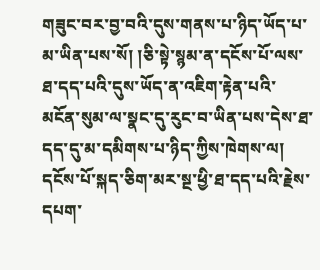གཟུང་བར་བྱ་བའི་དུས་གནས་པ་ཉིད་ཡོད་པ་མ་ཡིན་པས་སོ། །ཅི་སྟེ་སྙམ་ན་དངོས་པོ་ལས་ཐ་དད་པའི་དུས་ཡོད་ན་འཇིག་རྟེན་པའི་མངོན་སུམ་ལ་སྣང་དུ་རུང་བ་ཡིན་པས་དེས་ཐ་དད་དུ་མ་དམིགས་པ་ཉིད་ཀྱིས་ཁེགས་ལ། དངོས་པོ་སྐད་ཅིག་མར་སྔ་ཕྱི་ཐ་དད་པའི་རྗེས་དཔག་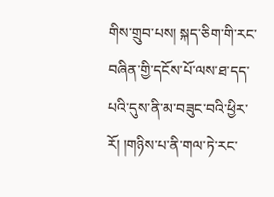གིས་གྲུབ་པས། སྐད་ཅིག་གི་རང་བཞིན་གྱི་དངོས་པོ་ལས་ཐ་དད་པའི་དུས་ནི་མ་བཟུང་བའི་ཕྱིར་རོ། །གཉིས་པ་ནི་གལ་ཏེ་རང་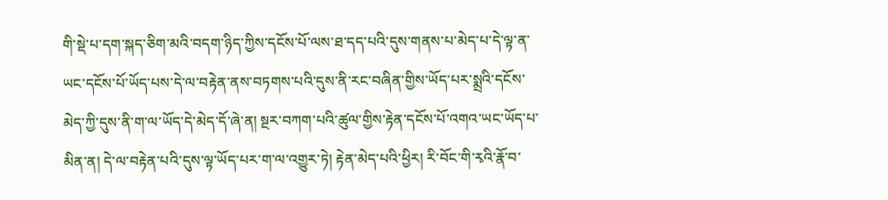གི་སྡེ་པ་དག་སྐད་ཅིག་མའི་བདག་ཉིད་ཀྱིས་དངོས་པོ་ལས་ཐ་དད་པའི་དུས་གནས་པ་མེད་པ་དེ་ལྟ་ན་ཡང་དངོས་པོ་ཡོད་པས་དེ་ལ་བརྟེན་ནས་བཏགས་པའི་དུས་ནི་རང་བཞིན་གྱིས་ཡོད་པར་སྨྲའི་དངོས་མེད་ཀྱི་དུས་ནི་ག་ལ་ཡོད་དེ་མེད་དོ་ཞེ་ན། སྔར་བཀག་པའི་ཚུལ་གྱིས་རྟེན་དངོས་པོ་འགའ་ཡང་ཡོད་པ་མིན་ན། དེ་ལ་བརྟེན་པའི་དུས་ལྟ་ཡོད་པར་ག་ལ་འགྱུར་ཏེ། རྟེན་མེད་པའི་ཕྱིར། རི་བོང་གི་རྭའི་རྣོ་བ་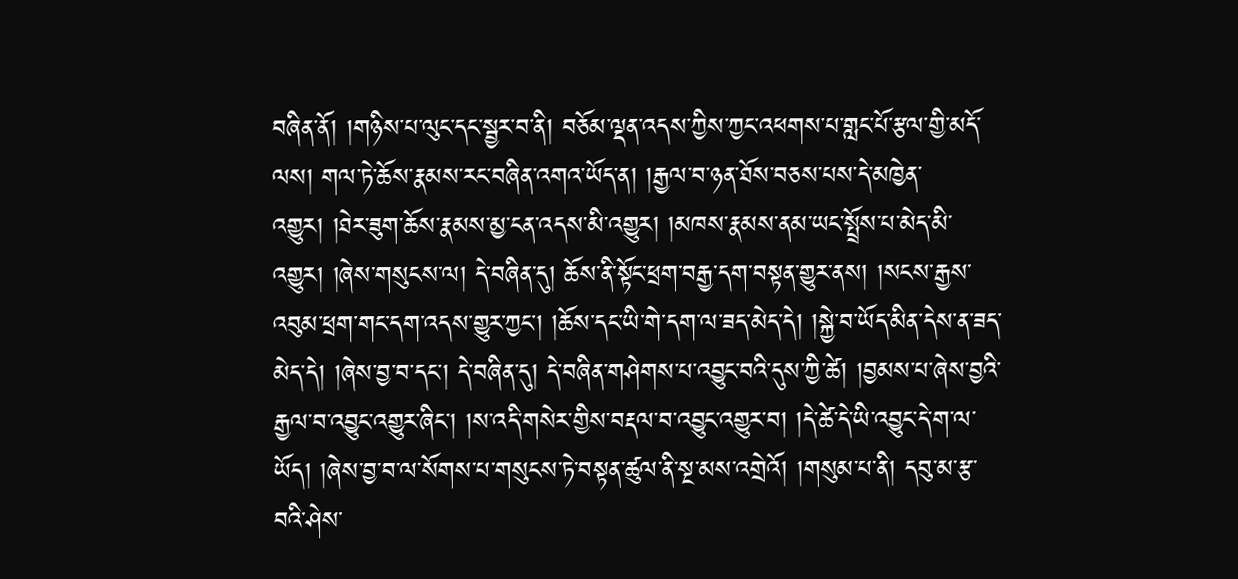བཞིན་ནོ། །གཉིས་པ་ལུང་དང་སྦྱར་བ་ནི། བཅོམ་ལྡན་འདས་ཀྱིས་ཀྱང་འཕགས་པ་གླང་པོ་རྩལ་གྱི་མདོ་ལས། གལ་ཏེ་ཆོས་རྣམས་རང་བཞིན་འགའ་ཡོད་ན། །རྒྱལ་བ་ཉན་ཐོས་བཅས་པས་དེ་མཁྱེན་འགྱུར། །ཐེར་ཟུག་ཆོས་རྣམས་མྱ་ངན་འདས་མི་འགྱུར། །མཁས་རྣམས་ནམ་ཡང་སྤྲོས་པ་མེད་མི་འགྱུར། །ཞེས་གསུངས་ལ། དེ་བཞིན་དུ། ཆོས་ནི་སྟོང་ཕྲག་བརྒྱ་དག་བསྟན་གྱུར་ནས། །སངས་རྒྱས་འབུམ་ཕྲག་གང་དག་འདས་གྱུར་ཀྱང་། །ཆོས་དང་ཡི་གེ་དག་ལ་ཟད་མེད་དེ། །སྐྱེ་བ་ཡོད་མིན་དེས་ན་ཟད་མེད་དེ། །ཞེས་བྱ་བ་དང་། དེ་བཞིན་དུ། དེ་བཞིན་གཤེགས་པ་འབྱུང་བའི་དུས་ཀྱི་ཚེ། །བྱམས་པ་ཞེས་བྱའི་རྒྱལ་བ་འབྱུང་འགྱུར་ཞིང་། །ས་འདི་གསེར་གྱིས་བརྡལ་བ་འབྱུང་འགྱུར་བ། །དེ་ཚེ་དེ་ཡི་འབྱུང་དེ་ག་ལ་ཡོད། །ཞེས་བྱ་བ་ལ་སོགས་པ་གསུངས་ཏེ་བསྟན་ཚུལ་ནི་སྔ་མས་འགྲེའོ། །གསུམ་པ་ནི། དབུ་མ་རྩ་བའི་ཤེས་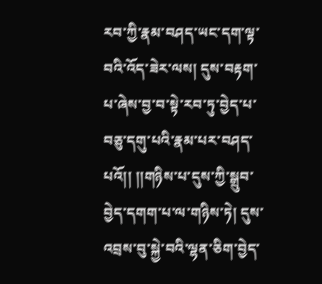རབ་ཀྱི་རྣམ་བཤད་ཡང་དག་ལྟ་བའི་འོད་ཟེར་ལས། དུས་བརྟག་པ་ཞེས་བྱ་བ་སྟེ་རབ་ཏུ་བྱེད་པ་བཅུ་དགུ་པའི་རྣམ་པར་བཤད་པའོ།། །།གཉིས་པ་དུས་ཀྱི་སྒྲུབ་བྱེད་དགག་པ་ལ་གཉིས་ཏེ། དུས་འབྲས་བུ་སྐྱེ་བའི་ལྷན་ཅིག་བྱེད་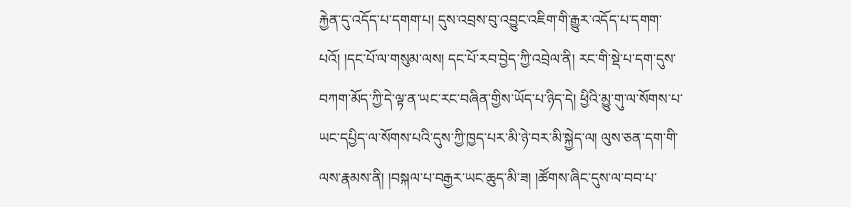རྐྱེན་དུ་འདོད་པ་དགག་པ། དུས་འབྲས་བུ་འབྱུང་འཇིག་གི་རྒྱུར་འདོད་པ་དགག་པའོ། །དང་པོ་ལ་གསུམ་ལས། དང་པོ་རབ་བྱེད་ཀྱི་འབྲེལ་ནི། རང་གི་སྡེ་པ་དག་དུས་བཀག་མོད་ཀྱི་དེ་ལྟ་ན་ཡང་རང་བཞིན་གྱིས་ཡོད་པ་ཉིད་དེ། ཕྱིའི་མྱུ་གུ་ལ་སོགས་པ་ཡང་དཔྱིད་ལ་སོགས་པའི་དུས་ཀྱི་ཁྱད་པར་མི་ཉེ་བར་མི་སྐྱེད་ལ། ལུས་ཅན་དག་གི་ལས་རྣམས་ནི། །བསྐལ་པ་བརྒྱར་ཡང་ཆུད་མི་ཟ། །ཚོགས་ཞིང་དུས་ལ་བབ་པ་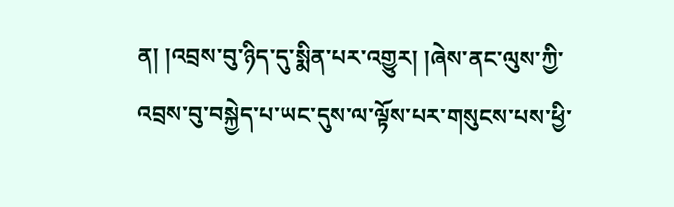ན། །འབྲས་བུ་ཉིད་དུ་སྨིན་པར་འགྱུར། །ཞེས་ནང་ལུས་ཀྱི་འབྲས་བུ་བསྐྱེད་པ་ཡང་དུས་ལ་ལྟོས་པར་གསུངས་པས་ཕྱི་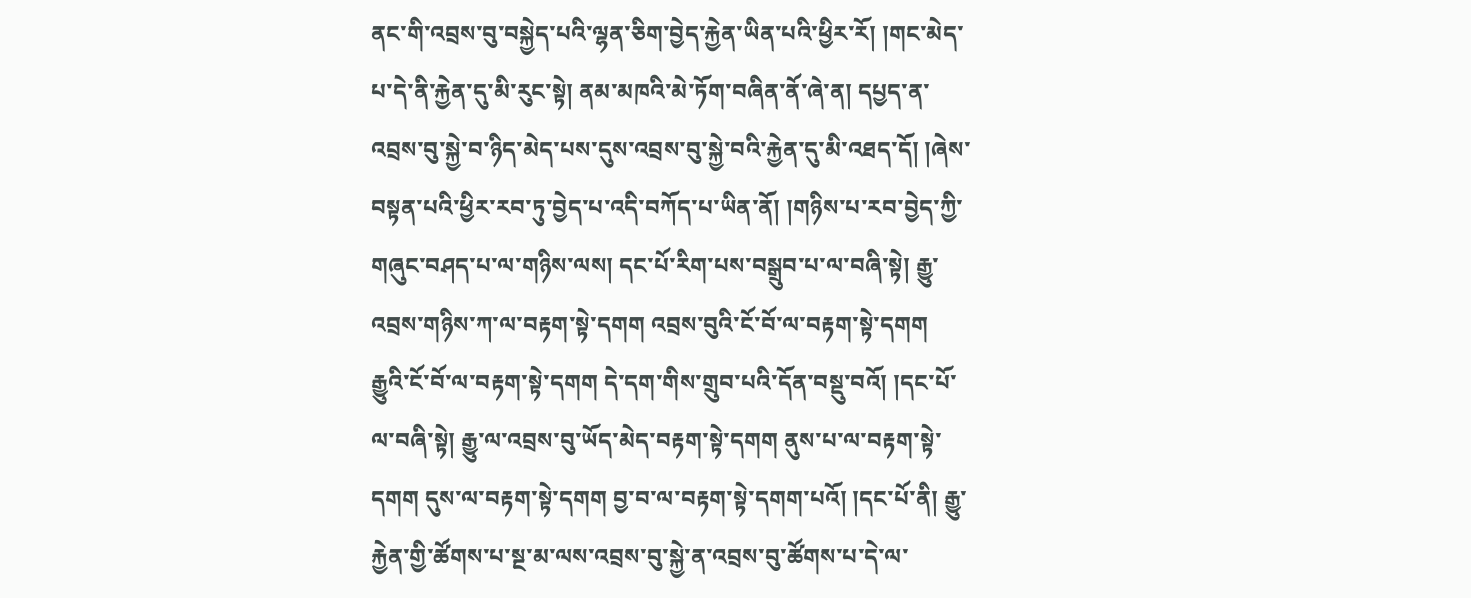ནང་གི་འབྲས་བུ་བསྐྱེད་པའི་ལྷན་ཅིག་བྱེད་རྐྱེན་ཡིན་པའི་ཕྱིར་རོ། །གང་མེད་པ་དེ་ནི་རྐྱེན་དུ་མི་རུང་སྟེ། ནམ་མཁའི་མེ་ཏོག་བཞིན་ནོ་ཞེ་ན། དཔྱད་ན་འབྲས་བུ་སྐྱེ་བ་ཉིད་མེད་པས་དུས་འབྲས་བུ་སྐྱེ་བའི་རྐྱེན་དུ་མི་འཐད་དོ། །ཞེས་བསྟན་པའི་ཕྱིར་རབ་ཏུ་བྱེད་པ་འདི་བཀོད་པ་ཡིན་ནོ། །གཉིས་པ་རབ་བྱེད་ཀྱི་གཞུང་བཤད་པ་ལ་གཉིས་ལས། དང་པོ་རིག་པས་བསྒྲུབ་པ་ལ་བཞི་སྟེ། རྒྱུ་འབྲས་གཉིས་ཀ་ལ་བརྟག་སྟེ་དགག འབྲས་བུའི་ངོ་བོ་ལ་བརྟག་སྟེ་དགག རྒྱུའི་ངོ་བོ་ལ་བརྟག་སྟེ་དགག དེ་དག་གིས་གྲུབ་པའི་དོན་བསྡུ་བའོ། །དང་པོ་ལ་བཞི་སྟེ། རྒྱུ་ལ་འབྲས་བུ་ཡོད་མེད་བརྟག་སྟེ་དགག ནུས་པ་ལ་བརྟག་སྟེ་དགག དུས་ལ་བརྟག་སྟེ་དགག བྱ་བ་ལ་བརྟག་སྟེ་དགག་པའོ། །དང་པོ་ནི། རྒྱུ་རྐྱེན་གྱི་ཚོགས་པ་སྔ་མ་ལས་འབྲས་བུ་སྐྱེ་ན་འབྲས་བུ་ཚོགས་པ་དེ་ལ་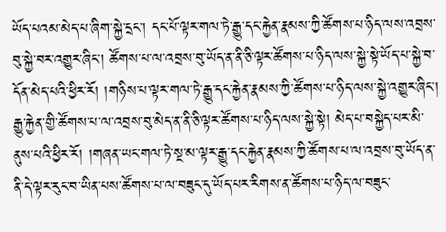ཡོད་པའམ་མེད་པ་ཞིག་སྐྱེ་དྲང་། དང་པོ་ལྟར་གལ་ཏེ་རྒྱུ་དང་རྐྱེན་རྣམས་ཀྱི་ཚོགས་པ་ཉིད་ལས་འབྲས་བུ་སྐྱེ་བར་འགྱུར་ཞིང་། ཚོགས་པ་ལ་འབྲས་བུ་ཡོད་ན་ནི་ཅི་ལྟར་ཚོགས་པ་ཉིད་ལས་སྐྱེ་སྟེ་ཡོད་པ་སྐྱེ་བ་དོན་མེད་པའི་ཕྱིར་རོ། །གཉིས་པ་ལྟར་གལ་ཏེ་རྒྱུ་དང་རྐྱེན་རྣམས་ཀྱི་ཚོགས་པ་ཉིད་ལས་སྐྱེ་འགྱུར་ཞིང་། རྒྱུ་རྐྱེན་གྱི་ཚོགས་པ་ལ་འབྲས་བུ་མེད་ན་ནི་ཅི་ལྟར་ཚོགས་པ་ཉིད་ལས་སྐྱེ་སྟེ། མེད་པ་བསྐྱེད་པར་མི་ནུས་པའི་ཕྱིར་རོ། །གཞན་ཡང་གལ་ཏེ་སྔ་མ་ལྟར་རྒྱུ་དང་རྐྱེན་རྣམས་ཀྱི་ཚོགས་པ་ལ་འབྲས་བུ་ཡོད་ན་ནི་དེ་ལྟར་རུང་བ་ཡིན་པས་ཚོགས་པ་ལ་བཟུང་དུ་ཡོད་པར་རིགས་ན་ཚོགས་པ་ཉིད་ལ་བཟུང་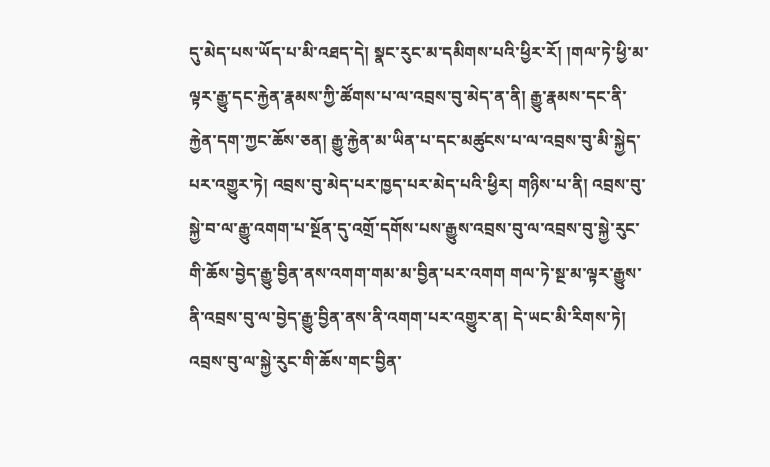དུ་མེད་པས་ཡོད་པ་མི་འཐད་དེ། སྣང་རུང་མ་དམིགས་པའི་ཕྱིར་རོ། །གལ་ཏེ་ཕྱི་མ་ལྟར་རྒྱུ་དང་རྐྱེན་རྣམས་ཀྱི་ཚོགས་པ་ལ་འབྲས་བུ་མེད་ན་ནི། རྒྱུ་རྣམས་དང་ནི་རྐྱེན་དག་ཀྱང་ཆོས་ཅན། རྒྱུ་རྐྱེན་མ་ཡིན་པ་དང་མཚུངས་པ་ལ་འབྲས་བུ་མི་སྐྱེད་པར་འགྱུར་ཏེ། འབྲས་བུ་མེད་པར་ཁྱད་པར་མེད་པའི་ཕྱིར། གཉིས་པ་ནི། འབྲས་བུ་སྐྱེ་བ་ལ་རྒྱུ་འགག་པ་སྔོན་དུ་འགྲོ་དགོས་པས་རྒྱུས་འབྲས་བུ་ལ་འབྲས་བུ་སྐྱེ་རུང་གི་ཆོས་བྱེད་རྒྱུ་བྱིན་ནས་འགག་གམ་མ་བྱིན་པར་འགག གལ་ཏེ་སྔ་མ་ལྟར་རྒྱུས་ནི་འབྲས་བུ་ལ་བྱེད་རྒྱུ་བྱིན་ནས་ནི་འགག་པར་འགྱུར་ན། དེ་ཡང་མི་རིགས་ཏེ། འབྲས་བུ་ལ་སྐྱེ་རུང་གི་ཆོས་གང་བྱིན་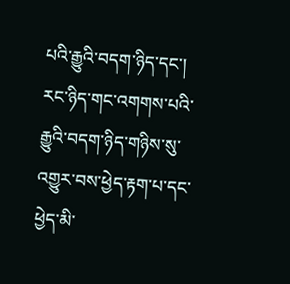པའི་རྒྱུའི་བདག་ཉིད་དང་། རང་ཉིད་གང་འགགས་པའི་རྒྱུའི་བདག་ཉིད་གཉིས་སུ་འགྱུར་བས་ཕྱེད་རྟག་པ་དང་ཕྱེད་མི་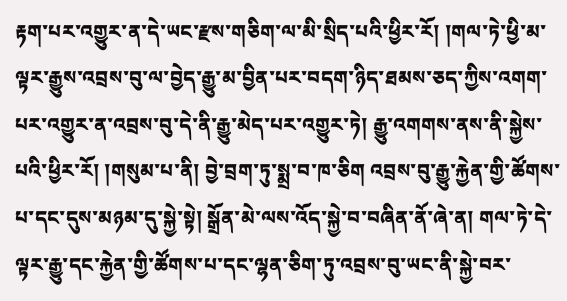རྟག་པར་འགྱུར་ན་དེ་ཡང་རྫས་གཅིག་ལ་མི་སྲིད་པའི་ཕྱིར་རོ། །གལ་ཏེ་ཕྱི་མ་ལྟར་རྒྱུས་འབྲས་བུ་ལ་བྱེད་རྒྱུ་མ་བྱིན་པར་བདག་ཉིད་ཐམས་ཅད་ཀྱིས་འགག་པར་འགྱུར་ན་འབྲས་བུ་དེ་ནི་རྒྱུ་མེད་པར་འགྱུར་ཏེ། རྒྱུ་འགགས་ནས་ནི་སྐྱེས་པའི་ཕྱིར་རོ། །གསུམ་པ་ནི། བྱེ་བྲག་ཏུ་སྨྲ་བ་ཁ་ཅིག འབྲས་བུ་རྒྱུ་རྐྱེན་གྱི་ཚོགས་པ་དང་དུས་མཉམ་དུ་སྐྱེ་སྟེ། སྒྲོན་མེ་ལས་འོད་སྐྱེ་བ་བཞིན་ནོ་ཞེ་ན། གལ་ཏེ་དེ་ལྟར་རྒྱུ་དང་རྐྱེན་གྱི་ཚོགས་པ་དང་ལྷན་ཅིག་ཏུ་འབྲས་བུ་ཡང་ནི་སྐྱེ་བར་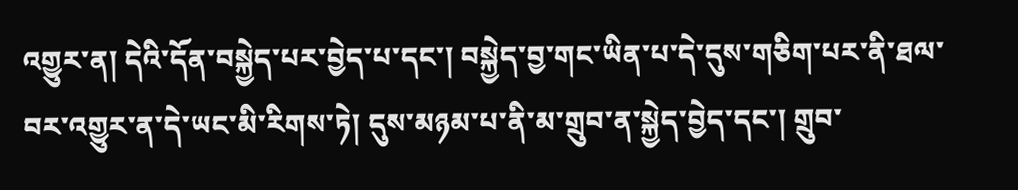འགྱུར་ན། དེའི་དོན་བསྐྱེད་པར་བྱེད་པ་དང་། བསྐྱེད་བྱ་གང་ཡིན་པ་དེ་དུས་གཅིག་པར་ནི་ཐལ་བར་འགྱུར་ན་དེ་ཡང་མི་རིགས་ཏེ། དུས་མཉམ་པ་ནི་མ་གྲུབ་ན་སྐྱེད་བྱེད་དང་། གྲུབ་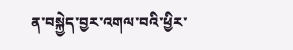ན་བསྐྱེད་བྱར་འགལ་བའི་ཕྱིར་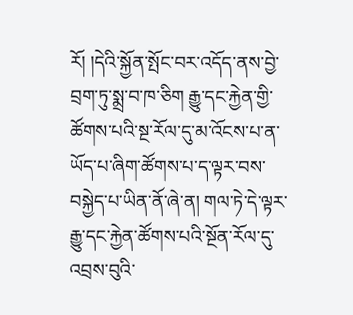རོ། །དེའི་སྐྱོན་སྤོང་བར་འདོད་ནས་བྱེ་བྲག་ཏུ་སྨྲ་བ་ཁ་ཅིག རྒྱུ་དང་རྐྱེན་གྱི་ཚོགས་པའི་སྔ་རོལ་དུ་མ་འོངས་པ་ན་ཡོད་པ་ཞིག་ཚོགས་པ་ད་ལྟར་བས་བསྐྱེད་པ་ཡིན་ནོ་ཞེ་ན། གལ་ཏེ་དེ་ལྟར་རྒྱུ་དང་རྐྱེན་ཚོགས་པའི་སྔོན་རོལ་དུ་འབྲས་བུའི་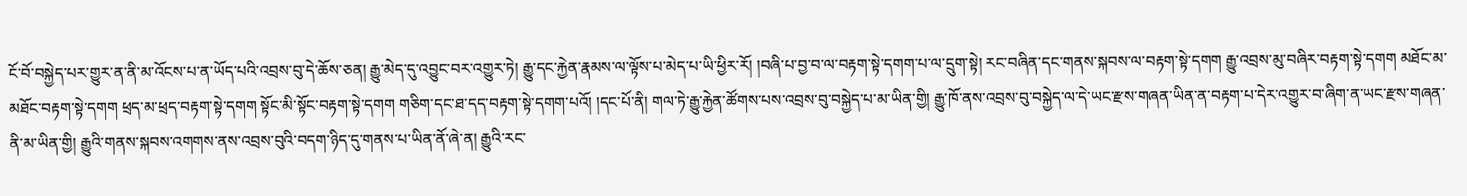ངོ་བོ་བསྐྱེད་པར་གྱུར་ན་ནི་མ་འོངས་པ་ན་ཡོད་པའི་འབྲས་བུ་དེ་ཆོས་ཅན། རྒྱུ་མེད་དུ་འབྱུང་བར་འགྱུར་ཏེ། རྒྱུ་དང་རྐྱེན་རྣམས་ལ་ལྟོས་པ་མེད་པ་ཡི་ཕྱིར་རོ། །བཞི་པ་བྱ་བ་ལ་བརྟག་སྟེ་དགག་པ་ལ་དྲུག་སྟེ། རང་བཞིན་དང་གནས་སྐབས་ལ་བརྟག་སྟེ་དགག རྒྱུ་འབྲས་མུ་བཞིར་བརྟག་སྟེ་དགག མཐོང་མ་མཐོང་བརྟག་སྟེ་དགག ཕྲད་མ་ཕྲད་བརྟག་སྟེ་དགག སྟོང་མི་སྟོང་བརྟག་སྟེ་དགག གཅིག་དང་ཐ་དད་བརྟག་སྟེ་དགག་པའོ། །དང་པོ་ནི། གལ་ཏེ་རྒྱུ་རྐྱེན་ཚོགས་པས་འབྲས་བུ་བསྐྱེད་པ་མ་ཡིན་གྱི། རྒྱུ་ཁོ་ནས་འབྲས་བུ་བསྐྱེད་ལ་དེ་ཡང་རྫས་གཞན་ཡིན་ན་བརྟག་པ་དེར་འགྱུར་བ་ཞིག་ན་ཡང་རྫས་གཞན་ནི་མ་ཡིན་གྱི། རྒྱུའི་གནས་སྐབས་འགགས་ནས་འབྲས་བུའི་བདག་ཉིད་དུ་གནས་པ་ཡིན་ནོ་ཞེ་ན། རྒྱུའི་རང་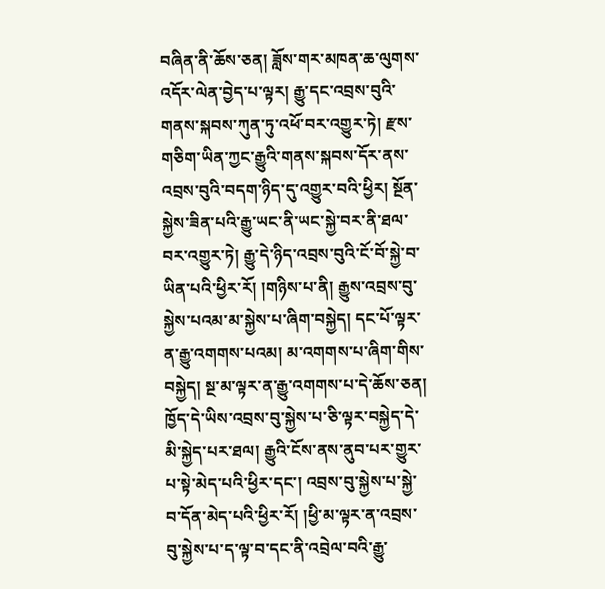བཞིན་ནི་ཆོས་ཅན། ཟློས་གར་མཁན་ཆ་ལུགས་འདོར་ལེན་བྱེད་པ་ལྟར། རྒྱུ་དང་འབྲས་བུའི་གནས་སྐབས་ཀུན་ཏུ་འཕོ་བར་འགྱུར་ཏེ། རྫས་གཅིག་ཡིན་ཀྱང་རྒྱུའི་གནས་སྐབས་དོར་ནས་འབྲས་བུའི་བདག་ཉིད་དུ་འགྱུར་བའི་ཕྱིར། སྔོན་སྐྱེས་ཟིན་པའི་རྒྱུ་ཡང་ནི་ཡང་སྐྱེ་བར་ནི་ཐལ་བར་འགྱུར་ཏེ། རྒྱུ་དེ་ཉིད་འབྲས་བུའི་ངོ་བོ་སྐྱེ་བ་ཡིན་པའི་ཕྱིར་རོ། །གཉིས་པ་ནི། རྒྱུས་འབྲས་བུ་སྐྱེས་པའམ་མ་སྐྱེས་པ་ཞིག་བསྐྱེད། དང་པོ་ལྟར་ན་རྒྱུ་འགགས་པའམ། མ་འགགས་པ་ཞིག་གིས་བསྐྱེད། སྔ་མ་ལྟར་ན་རྒྱུ་འགགས་པ་དེ་ཆོས་ཅན། ཁྱོད་དེ་ཡིས་འབྲས་བུ་སྐྱེས་པ་ཅི་ལྟར་བསྐྱེད་དེ་མི་སྐྱེད་པར་ཐལ། རྒྱུའི་ངོས་ནས་ནུབ་པར་གྱུར་པ་སྟེ་མེད་པའི་ཕྱིར་དང་། འབྲས་བུ་སྐྱེས་པ་སྐྱེ་བ་དོན་མེད་པའི་ཕྱིར་རོ། །ཕྱི་མ་ལྟར་ན་འབྲས་བུ་སྐྱེས་པ་ད་ལྟ་བ་དང་ནི་འབྲེལ་བའི་རྒྱུ་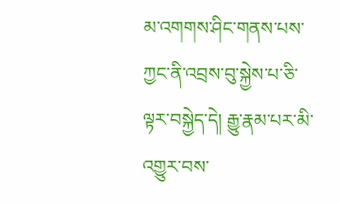མ་འགགས་ཤིང་གནས་པས་ཀྱང་ནི་འབྲས་བུ་སྐྱེས་པ་ཅི་ལྟར་བསྐྱེད་དེ། རྒྱུ་རྣམ་པར་མི་འགྱུར་བས་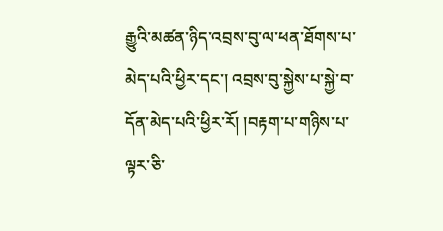རྒྱུའི་མཚན་ཉིད་འབྲས་བུ་ལ་ཕན་ཐོགས་པ་མེད་པའི་ཕྱིར་དང་། འབྲས་བུ་སྐྱེས་པ་སྐྱེ་བ་དོན་མེད་པའི་ཕྱིར་རོ། །བརྟག་པ་གཉིས་པ་ལྟར་ཅི་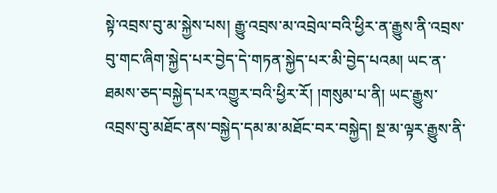སྟེ་འབྲས་བུ་མ་སྐྱེས་པས། རྒྱུ་འབྲས་མ་འབྲེལ་བའི་ཕྱིར་ན་རྒྱུས་ནི་འབྲས་བུ་གང་ཞིག་སྐྱེད་པར་བྱེད་དེ་གཏན་སྐྱེད་པར་མི་བྱེད་པའམ། ཡང་ན་ཐམས་ཅད་བསྐྱེད་པར་འགྱུར་བའི་ཕྱིར་རོ། །གསུམ་པ་ནི། ཡང་རྒྱུས་འབྲས་བུ་མཐོང་ནས་བསྐྱེད་དམ་མ་མཐོང་བར་བསྐྱེད། སྔ་མ་ལྟར་རྒྱུས་ནི་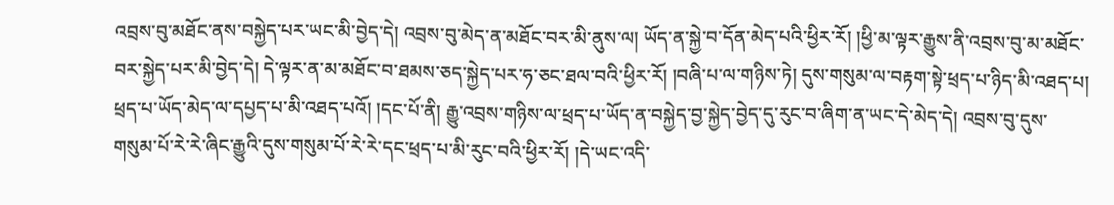འབྲས་བུ་མཐོང་ནས་བསྐྱེད་པར་ཡང་མི་བྱེད་དེ། འབྲས་བུ་མེད་ན་མཐོང་བར་མི་ནུས་ལ། ཡོད་ན་སྐྱེ་བ་དོན་མེད་པའི་ཕྱིར་རོ། །ཕྱི་མ་ལྟར་རྒྱུས་ནི་འབྲས་བུ་མ་མཐོང་བར་སྐྱེད་པར་མི་བྱེད་དེ། དེ་ལྟར་ན་མ་མཐོང་བ་ཐམས་ཅད་སྐྱེད་པར་ཧ་ཅང་ཐལ་བའི་ཕྱིར་རོ། །བཞི་པ་ལ་གཉིས་ཏེ། དུས་གསུམ་ལ་བརྟག་སྟེ་ཕྲད་པ་ཉིད་མི་འཐད་པ། ཕྲད་པ་ཡོད་མེད་ལ་དཔྱད་པ་མི་འཐད་པའོ། །དང་པོ་ནི། རྒྱུ་འབྲས་གཉིས་ལ་ཕྲད་པ་ཡོད་ན་བསྐྱེད་བྱ་སྐྱེད་བྱེད་དུ་རུང་བ་ཞིག་ན་ཡང་དེ་མེད་དེ། འབྲས་བུ་དུས་གསུམ་པོ་རེ་རེ་ཞིང་རྒྱུའི་དུས་གསུམ་པོ་རེ་རེ་དང་ཕྲད་པ་མི་རུང་བའི་ཕྱིར་རོ། །དེ་ཡང་འདི་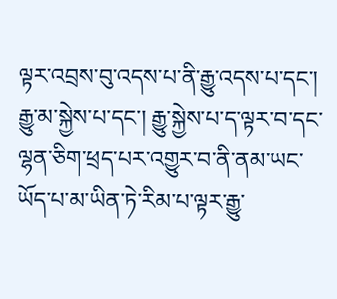ལྟར་འབྲས་བུ་འདས་པ་ནི་རྒྱུ་འདས་པ་དང་། རྒྱུ་མ་སྐྱེས་པ་དང་། རྒྱུ་སྐྱེས་པ་ད་ལྟར་བ་དང་ལྷན་ཅིག་ཕྲད་པར་འགྱུར་བ་ནི་ནམ་ཡང་ཡོད་པ་མ་ཡིན་ཏེ་རིམ་པ་ལྟར་རྒྱུ་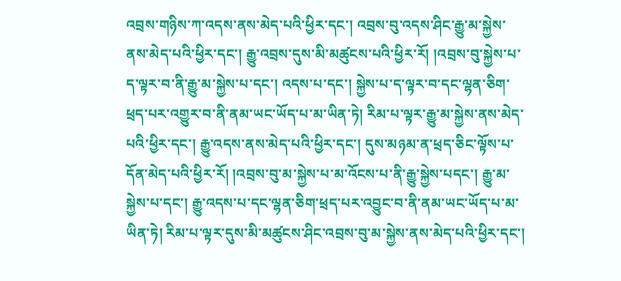འབྲས་གཉིས་ཀ་འདས་ནས་མེད་པའི་ཕྱིར་དང་། འབྲས་བུ་འདས་ཤིང་རྒྱུ་མ་སྐྱེས་ནས་མེད་པའི་ཕྱིར་དང་། རྒྱུ་འབྲས་དུས་མི་མཚུངས་པའི་ཕྱིར་རོ། །འབྲས་བུ་སྐྱེས་པ་ད་ལྟར་བ་ནི་རྒྱུ་མ་སྐྱེས་པ་དང་། འདས་པ་དང་། སྐྱེས་པ་ད་ལྟར་བ་དང་ལྷན་ཅིག་ཕྲད་པར་འགྱུར་བ་ནི་ནམ་ཡང་ཡོད་པ་མ་ཡིན་ཏེ། རིམ་པ་ལྟར་རྒྱུ་མ་སྐྱེས་ནས་མེད་པའི་ཕྱིར་དང་། རྒྱུ་འདས་ནས་མེད་པའི་ཕྱིར་དང་། དུས་མཉམ་ན་ཕྲད་ཅིང་ལྟོས་པ་དོན་མེད་པའི་ཕྱིར་རོ། །འབྲས་བུ་མ་སྐྱེས་པ་མ་འོངས་པ་ནི་རྒྱུ་སྐྱེས་པདང་། རྒྱུ་མ་སྐྱེས་པ་དང་། རྒྱུ་འདས་པ་དང་ལྷན་ཅིག་ཕྲད་པར་འབྱུང་བ་ནི་ནམ་ཡང་ཡོད་པ་མ་ཡིན་ཏེ། རིམ་པ་ལྟར་དུས་མི་མཚུངས་ཤིང་འབྲས་བུ་མ་སྐྱེས་ནས་མེད་པའི་ཕྱིར་དང་།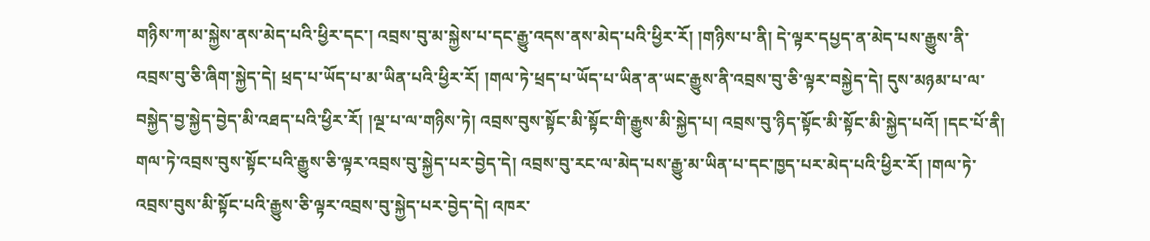གཉིས་ཀ་མ་སྐྱེས་ནས་མེད་པའི་ཕྱིར་དང་། འབྲས་བུ་མ་སྐྱེས་པ་དང་རྒྱུ་འདས་ནས་མེད་པའི་ཕྱིར་རོ། །གཉིས་པ་ནི། དེ་ལྟར་དཔྱད་ན་མེད་པས་རྒྱུས་ནི་འབྲས་བུ་ཅི་ཞིག་སྐྱེད་དེ། ཕྲད་པ་ཡོད་པ་མ་ཡིན་པའི་ཕྱིར་རོ། །གལ་ཏེ་ཕྲད་པ་ཡོད་པ་ཡིན་ན་ཡང་རྒྱུས་ནི་འབྲས་བུ་ཅི་ལྟར་བསྐྱེད་དེ། དུས་མཉམ་པ་ལ་བསྐྱེད་བྱ་སྐྱེད་བྱེད་མི་འཐད་པའི་ཕྱིར་རོ། །ལྔ་པ་ལ་གཉིས་ཏེ། འབྲས་བུས་སྟོང་མི་སྟོང་གི་རྒྱུས་མི་སྐྱེད་པ། འབྲས་བུ་ཉིད་སྟོང་མི་སྟོང་མི་སྐྱེད་པའོ། །དང་པོ་ནི། གལ་ཏེ་འབྲས་བུས་སྟོང་པའི་རྒྱུས་ཅི་ལྟར་འབྲས་བུ་སྐྱེད་པར་བྱེད་དེ། འབྲས་བུ་རང་ལ་མེད་པས་རྒྱུ་མ་ཡིན་པ་དང་ཁྱད་པར་མེད་པའི་ཕྱིར་རོ། །གལ་ཏེ་འབྲས་བུས་མི་སྟོང་པའི་རྒྱུས་ཅི་ལྟར་འབྲས་བུ་སྐྱེད་པར་བྱེད་དེ། འཁར་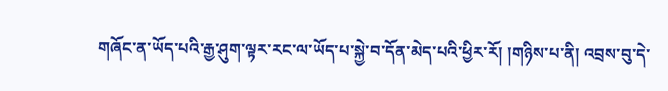གཞོང་ན་ཡོད་པའི་རྒྱ་ཤུག་ལྟར་རང་ལ་ཡོད་པ་སྐྱེ་བ་དོན་མེད་པའི་ཕྱིར་རོ། །གཉིས་པ་ནི། འབྲས་བུ་དེ་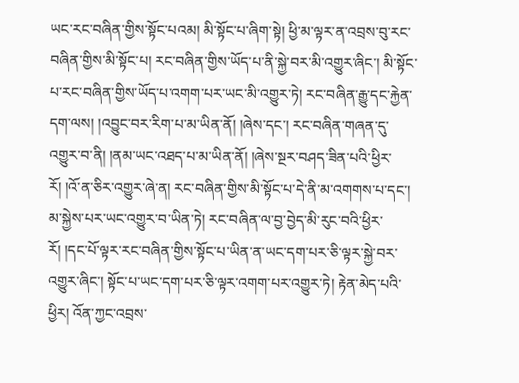ཡང་རང་བཞིན་གྱིས་སྟོང་པའམ། མི་སྟོང་པ་ཞིག་སྟེ། ཕྱི་མ་ལྟར་ན་འབྲས་བུ་རང་བཞིན་གྱིས་མི་སྟོང་པ། རང་བཞིན་གྱིས་ཡོད་པ་ནི་སྐྱེ་བར་མི་འགྱུར་ཞིང་། མི་སྟོང་པ་རང་བཞིན་གྱིས་ཡོད་པ་འགག་པར་ཡང་མི་འགྱུར་ཏེ། རང་བཞིན་རྒྱུ་དང་རྐྱེན་དག་ལས། །འབྱུང་བར་རིག་པ་མ་ཡིན་ནོ། །ཞེས་དང་། རང་བཞིན་གཞན་དུ་འགྱུར་བ་ནི། །ནམ་ཡང་འཐད་པ་མ་ཡིན་ནོ། །ཞེས་སྔར་བཤད་ཟིན་པའི་ཕྱིར་རོ། །འོ་ན་ཅིར་འགྱུར་ཞེ་ན། རང་བཞིན་གྱིས་མི་སྟོང་པ་དེ་ནི་མ་འགགས་པ་དང་། མ་སྐྱེས་པར་ཡང་འགྱུར་བ་ཡིན་ཏེ། རང་བཞིན་ལ་བྱ་བྱེད་མི་རུང་བའི་ཕྱིར་རོ། །དང་པོ་ལྟར་རང་བཞིན་གྱིས་སྟོང་པ་ཡིན་ན་ཡང་དག་པར་ཅི་ལྟར་སྐྱེ་བར་འགྱུར་ཞིང་། སྟོང་པ་ཡང་དག་པར་ཅི་ལྟར་འགག་པར་འགྱུར་ཏེ། རྟེན་མེད་པའི་ཕྱིར། འོན་ཀྱང་འབྲས་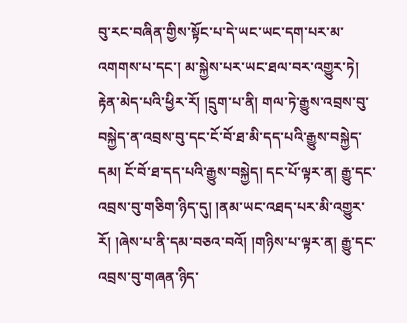བུ་རང་བཞིན་གྱིས་སྟོང་པ་དེ་ཡང་ཡང་དག་པར་མ་འགགས་པ་དང་། མ་སྐྱེས་པར་ཡང་ཐལ་བར་འགྱུར་ཏེ། རྟེན་མེད་པའི་ཕྱིར་རོ། །དྲུག་པ་ནི། གལ་ཏེ་རྒྱུས་འབྲས་བུ་བསྐྱེད་ན་འབྲས་བུ་དང་ངོ་བོ་ཐ་མི་དད་པའི་རྒྱུས་བསྐྱེད་དམ། ངོ་བོ་ཐ་དད་པའི་རྒྱུས་བསྐྱེད། དང་པོ་ལྟར་ན། རྒྱུ་དང་འབྲས་བུ་གཅིག་ཉིད་དུ། །ནམ་ཡང་འཐད་པར་མི་འགྱུར་རོ། །ཞེས་པ་ནི་དམ་བཅའ་བའོ། །གཉིས་པ་ལྟར་ན། རྒྱུ་དང་འབྲས་བུ་གཞན་ཉིད་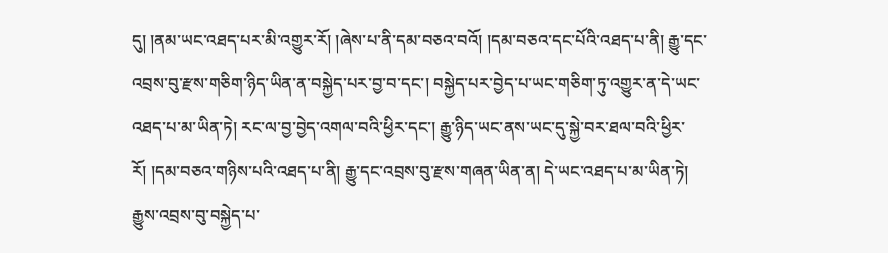དུ། །ནམ་ཡང་འཐད་པར་མི་འགྱུར་རོ། །ཞེས་པ་ནི་དམ་བཅའ་བའོ། །དམ་བཅའ་དང་པོའི་འཐད་པ་ནི། རྒྱུ་དང་འབྲས་བུ་རྫས་གཅིག་ཉིད་ཡིན་ན་བསྐྱེད་པར་བྱ་བ་དང་། བསྐྱེད་པར་བྱེད་པ་ཡང་གཅིག་ཏུ་འགྱུར་ན་དེ་ཡང་འཐད་པ་མ་ཡིན་ཏེ། རང་ལ་བྱ་བྱེད་འགལ་བའི་ཕྱིར་དང་། རྒྱུ་ཉིད་ཡང་ནས་ཡང་དུ་སྐྱེ་བར་ཐལ་བའི་ཕྱིར་རོ། །དམ་བཅའ་གཉིས་པའི་འཐད་པ་ནི། རྒྱུ་དང་འབྲས་བུ་རྫས་གཞན་ཡིན་ན། དེ་ཡང་འཐད་པ་མ་ཡིན་ཏེ། རྒྱུས་འབྲས་བུ་བསྐྱེད་པ་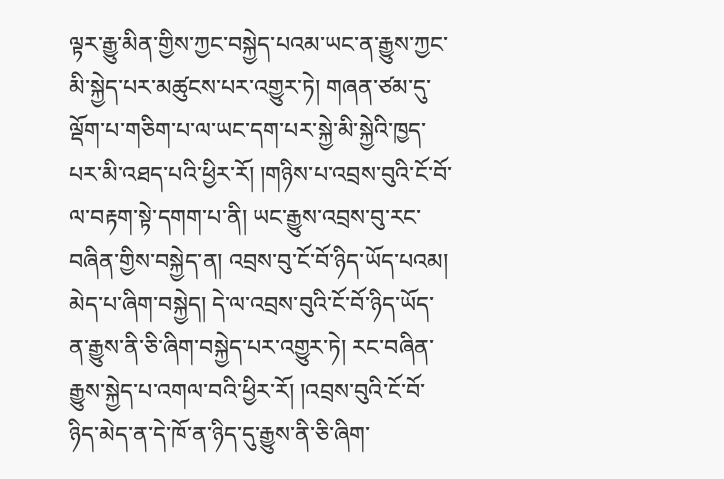ལྟར་རྒྱུ་མིན་གྱིས་ཀྱང་བསྐྱེད་པའམ་ཡང་ན་རྒྱུས་ཀྱང་མི་སྐྱེད་པར་མཚུངས་པར་འགྱུར་ཏེ། གཞན་ཙམ་དུ་ལྡོག་པ་གཅིག་པ་ལ་ཡང་དག་པར་སྐྱེ་མི་སྐྱེའི་ཁྱད་པར་མི་འཐད་པའི་ཕྱིར་རོ། །གཉིས་པ་འབྲས་བུའི་ངོ་བོ་ལ་བརྟག་སྟེ་དགག་པ་ནི། ཡང་རྒྱུས་འབྲས་བུ་རང་བཞིན་གྱིས་བསྐྱེད་ན། འབྲས་བུ་ངོ་བོ་ཉིད་ཡོད་པའམ། མེད་པ་ཞིག་བསྐྱེད། དེ་ལ་འབྲས་བུའི་ངོ་བོ་ཉིད་ཡོད་ན་རྒྱུས་ནི་ཅི་ཞིག་བསྐྱེད་པར་འགྱུར་ཏེ། རང་བཞིན་རྒྱུས་སྐྱེད་པ་འགལ་བའི་ཕྱིར་རོ། །འབྲས་བུའི་ངོ་བོ་ཉིད་མེད་ན་དེ་ཁོ་ན་ཉིད་དུ་རྒྱུས་ནི་ཅི་ཞིག་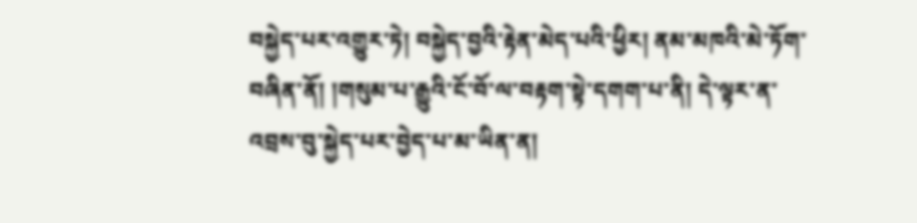བསྐྱེད་པར་འགྱུར་ཏེ། བསྐྱེད་བྱའི་རྟེན་མེད་པའི་ཕྱིར། ནམ་མཁའི་མེ་ཏོག་བཞིན་ནོ། །གསུམ་པ་རྒྱུའི་ངོ་བོ་ལ་བརྟག་སྟེ་དགག་པ་ནི། དེ་ལྟར་ན་འབྲས་བུ་སྐྱེད་པར་བྱེད་པ་མ་ཡིན་ན།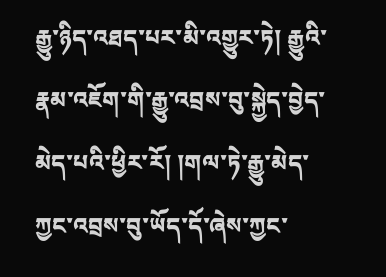རྒྱུ་ཉིད་འཐད་པར་མི་འགྱུར་ཏེ། རྒྱུའི་རྣམ་འཇོག་གི་རྒྱུ་འབྲས་བུ་སྐྱེད་བྱེད་མེད་པའི་ཕྱིར་རོ། །གལ་ཏེ་རྒྱུ་མེད་ཀྱང་འབྲས་བུ་ཡོད་དོ་ཞེས་ཀྱང་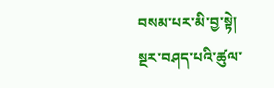བསམ་པར་མི་བྱ་སྟེ། སྔར་བཤད་པའི་ཚུལ་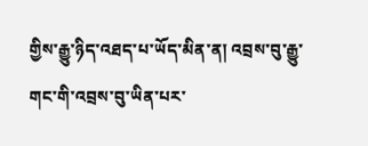གྱིས་རྒྱུ་ཉིད་འཐད་པ་ཡོད་མིན་ན། འབྲས་བུ་རྒྱུ་གང་གི་འབྲས་བུ་ཡིན་པར་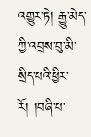འགྱུར་ཏེ། རྒྱུ་མེད་ཀྱི་འབྲས་བུ་མི་སྲིད་པའི་ཕྱིར་རོ། །བཞི་པ་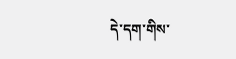དེ་དག་གིས་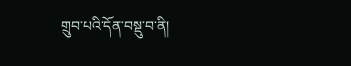གྲུབ་པའི་དོན་བསྡུ་བ་ནི།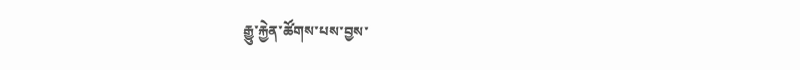རྒྱུ་རྐྱེན་ཚོགས་པས་བྱས་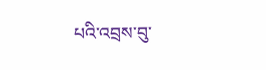པའི་འབྲས་བུ་